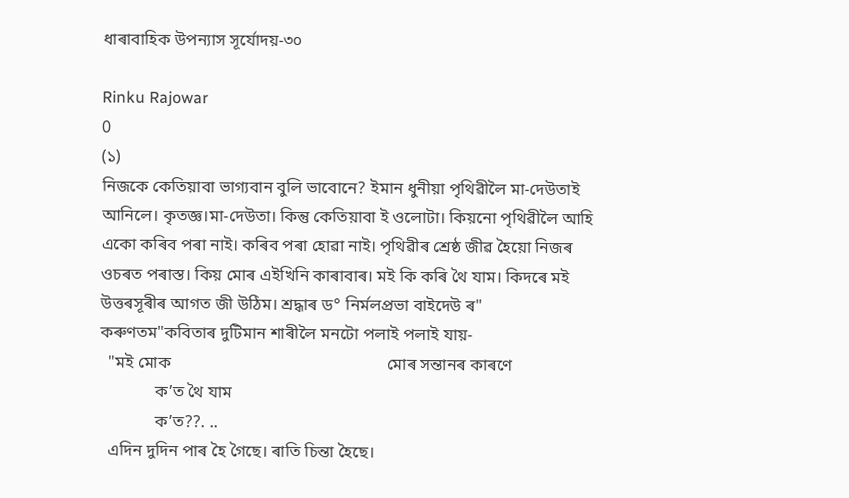ধাৰাবাহিক উপন্যাস সূৰ্যোদয়-৩০

Rinku Rajowar
0
(১)
নিজকে কেতিয়াবা ভাগ্যবান বুলি ভাবোনে? ইমান ধুনীয়া পৃথিৱীলৈ মা-দেউতাই আনিলে। কৃতজ্ঞ।মা-দেউতা। কিন্তু কেতিয়াবা ই ওলোটা। কিয়নো পৃথিৱীলৈ আহি একো কৰিব পৰা নাই। কৰিব পৰা হোৱা নাই। পৃথিৱীৰ শ্ৰেষ্ঠ জীৱ হৈয়ো নিজৰ ওচৰত পৰাস্ত। কিয় মোৰ এইখিনি কাৰাবাৰ। মই কি কৰি থৈ যাম। কিদৰে মই উত্তৰসূৰীৰ আগত জী উঠিম। শ্ৰদ্ধাৰ ড° নিৰ্মলপ্ৰভা বাইদেউ ৰ" কৰুণতম"কবিতাৰ দুটিমান শাৰীলৈ মনটো পলাই পলাই যায়-
  "মই মোক                                                    মোৰ সন্তানৰ কাৰণে
             ক’ত থৈ যাম
             ক’ত??. ..
  এদিন দুদিন পাৰ হৈ গৈছে। ৰাতি চিন্তা হৈছে।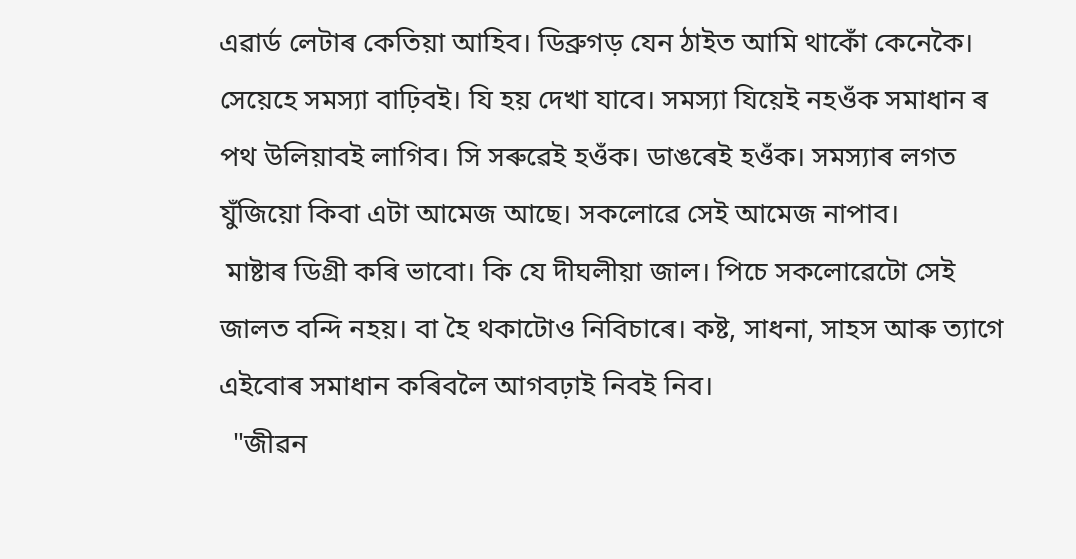এৱাৰ্ড লেটাৰ কেতিয়া আহিব। ডিব্ৰুগড় যেন ঠাইত আমি থাকোঁ কেনেকৈ। সেয়েহে সমস্যা বাঢ়িবই। যি হয় দেখা যাবে। সমস্যা যিয়েই নহওঁক সমাধান ৰ পথ উলিয়াবই লাগিব। সি সৰুৱেই হওঁক। ডাঙৰেই হওঁক। সমস্যাৰ লগত যুঁজিয়ো কিবা এটা আমেজ আছে। সকলোৱে সেই আমেজ নাপাব।
 মাষ্টাৰ ডিগ্ৰী কৰি ভাবো। কি যে দীঘলীয়া জাল। পিচে সকলোৱেটো সেই জালত বন্দি নহয়। বা হৈ থকাটোও নিবিচাৰে। কষ্ট, সাধনা, সাহস আৰু ত্যাগে এইবোৰ সমাধান কৰিবলৈ আগবঢ়াই নিবই নিব।
  "জীৱন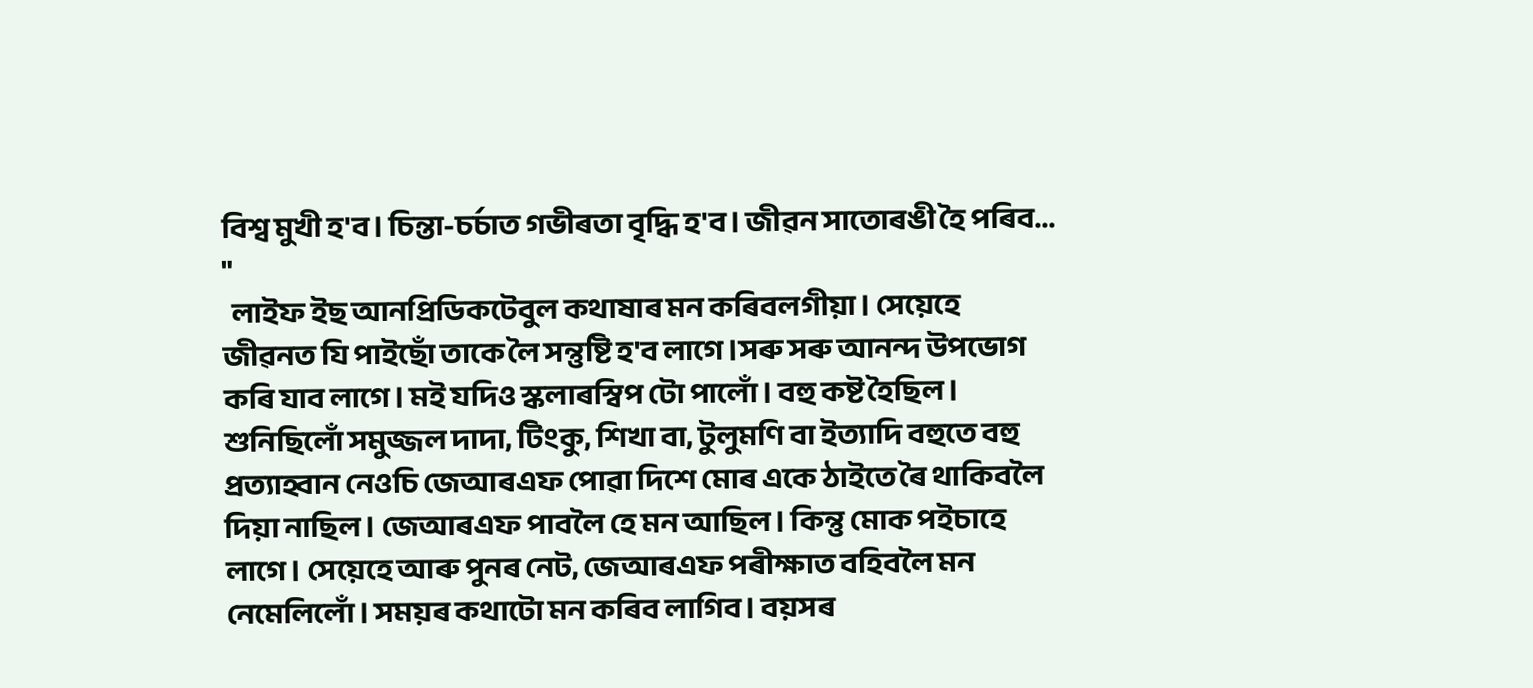বিশ্ব মুখী হ'ব। চিন্তা-চৰ্চাত গভীৰতা বৃদ্ধি হ'ব। জীৱন সাতোৰঙী হৈ পৰিব... "
  লাইফ ইছ আনপ্ৰিডিকটেবুল কথাষাৰ মন কৰিবলগীয়া। সেয়েহে জীৱনত যি পাইছোঁ তাকে লৈ সন্তুষ্টি হ'ব লাগে।সৰু সৰু আনন্দ উপভোগ কৰি যাব লাগে। মই যদিও স্কলাৰস্বিপ টো পালোঁ। বহু কষ্ট হৈছিল। শুনিছিলোঁ সমুজ্জল দাদা, টিংকু, শিখা বা, টুলুমণি বা ইত্যাদি বহুতে বহু প্ৰত্যাহ্বান নেওচি জেআৰএফ পোৱা দিশে মোৰ একে ঠাইতে ৰৈ থাকিবলৈ দিয়া নাছিল। জেআৰএফ পাবলৈ হে মন আছিল। কিন্তু মোক পইচাহে লাগে। সেয়েহে আৰু পুনৰ নেট, জেআৰএফ পৰীক্ষাত বহিবলৈ মন নেমেলিলোঁ। সময়ৰ কথাটো মন কৰিব লাগিব। বয়সৰ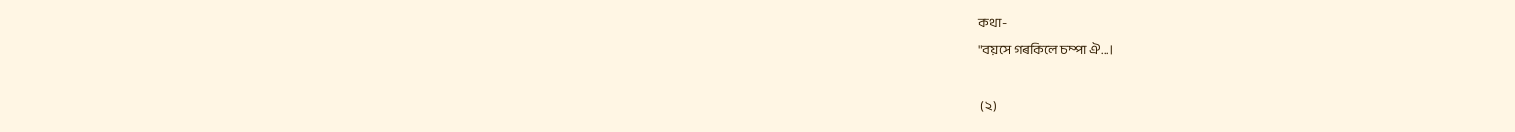কথা-
"বয়সে গৰকিলে চম্পা ঐ...।

 (২)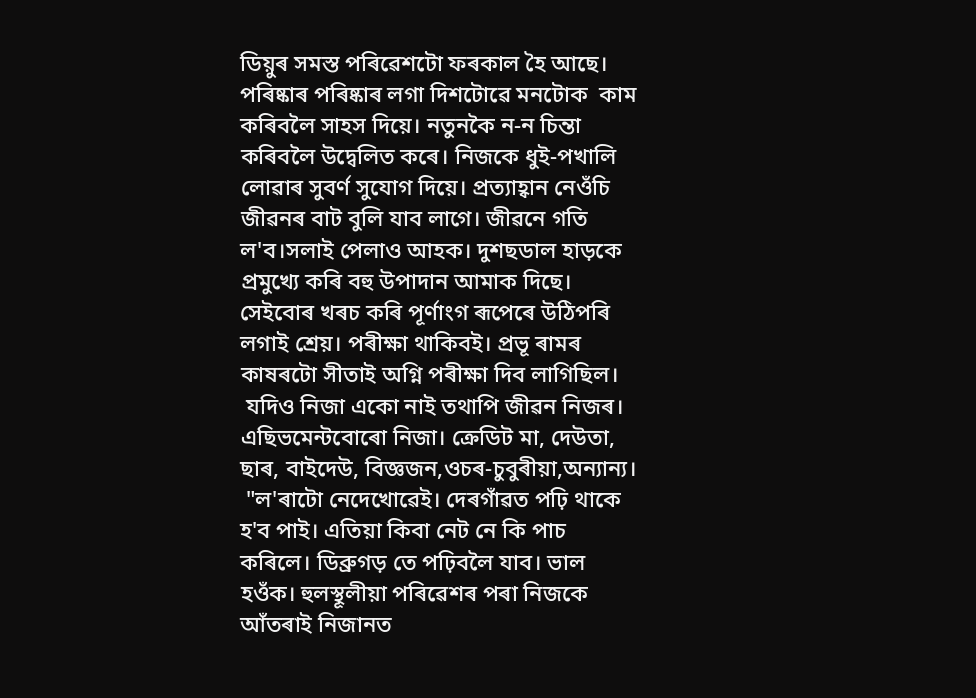ডিয়ুৰ সমস্ত পৰিৱেশটো ফৰকাল হৈ আছে। পৰিষ্কাৰ পৰিষ্কাৰ লগা দিশটোৱে মনটোক  কাম কৰিবলৈ সাহস দিয়ে। নতুনকৈ ন-ন চিন্তা কৰিবলৈ উদ্বেলিত কৰে। নিজকে ধুই-পখালি লোৱাৰ সুবৰ্ণ সুযোগ দিয়ে। প্ৰত্যাহ্বান নেওঁচি জীৱনৰ বাট বুলি যাব লাগে। জীৱনে গতি ল'ব।সলাই পেলাও আহক। দুশছডাল হাড়কে প্ৰমুখ্যে কৰি বহু উপাদান আমাক দিছে। সেইবোৰ খৰচ কৰি পূৰ্ণাংগ ৰূপেৰে উঠিপৰি লগাই শ্ৰেয়। পৰীক্ষা থাকিবই। প্ৰভূ ৰামৰ কাষৰটো সীতাই অগ্নি পৰীক্ষা দিব লাগিছিল।
 যদিও নিজা একো নাই তথাপি জীৱন নিজৰ। এছিভমেন্টবোৰো নিজা। ক্ৰেডিট মা, দেউতা, ছাৰ, বাইদেউ, বিজ্ঞজন,ওচৰ-চুবুৰীয়া,অন্যান্য।
 "ল'ৰাটো নেদেখোৱেই। দেৰগাঁৱত পঢ়ি থাকে হ'ব পাই। এতিয়া কিবা নেট নে কি পাচ কৰিলে। ডিব্ৰুগড় তে পঢ়িবলৈ যাব। ভাল হওঁক। হুলস্থূলীয়া পৰিৱেশৰ পৰা নিজকে আঁতৰাই নিজানত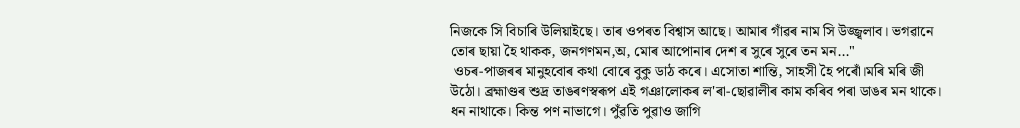নিজকে সি বিচাৰি উলিয়াইছে। তাৰ ওপৰত বিশ্বাস আছে। আমাৰ গাঁৱৰ নাম সি উজ্জ্বলাব। ভগৱানে তোৰ ছায়া হৈ থাকক, জনগণমন,অ, মোৰ আপোনাৰ দেশ ৰ সুৰে সুৰে তন মন..."
 ওচৰ-পাজৰৰ মানুহবোৰ কথা বোৰে বুকু ডাঠ কৰে। এসোতা শান্তি, সাহসী হৈ পৰোঁ।মৰি মৰি জী উঠো। ব্ৰহ্মাণ্ডৰ শুদ্ৰ তাঙৰণস্বৰূপ এই গঞালোকৰ ল'ৰা-ছোৱালীৰ কাম কৰিব পৰা ডাঙৰ মন থাকে। ধন নাথাকে। কিন্ত পণ নাভাগে। পুঁৱতি পুৱাও জাগি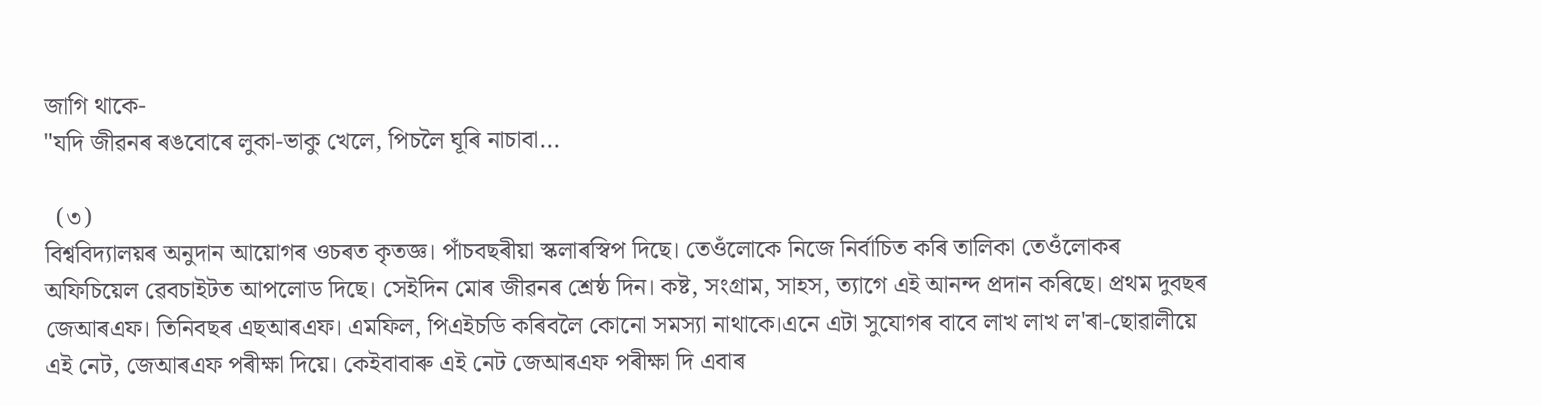জাগি থাকে-
"যদি জীৱনৰ ৰঙবোৰে লুকা-ভাকু খেলে, পিচলৈ ঘূৰি নাচাবা...

  (৩)
বিশ্ববিদ্যালয়ৰ অনুদান আয়োগৰ ওচৰত কৃতজ্ঞ। পাঁচবছৰীয়া স্কলাৰস্বিপ দিছে। তেওঁলোকে নিজে নিৰ্বাচিত কৰি তালিকা তেওঁলোকৰ অফিচিয়েল ৱেবচাইটত আপলোড দিছে। সেইদিন মোৰ জীৱনৰ শ্ৰেষ্ঠ দিন। কষ্ট, সংগ্ৰাম, সাহস, ত্যাগে এই আনন্দ প্ৰদান কৰিছে। প্ৰথম দুবছৰ জেআৰএফ। তিনিবছৰ এছআৰএফ। এমফিল, পিএইচডি কৰিবলৈ কোনো সমস্যা নাথাকে।এনে এটা সুযোগৰ বাবে লাখ লাখ ল'ৰা-ছোৱালীয়ে এই নেট, জেআৰএফ পৰীক্ষা দিয়ে। কেইবাবাৰু এই নেট জেআৰএফ পৰীক্ষা দি এবাৰ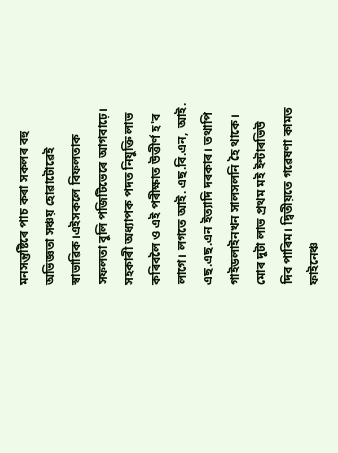মনসন্তুষ্টিৰে পাচ কৰা সকলৰ বহু অভিজ্ঞতা সঞ্চয় হোৱাটোৱেই স্বাভাৱিক।এইসকলে বিফলতাক সফলতা বুলি পজিটিভেৰে আগবাঢ়ে। সহকাৰী অধ্যাপক পদত নিযুক্তি লাভ কৰিবলৈ ও এই পৰীক্ষাত উত্তীর্ণ হ'ব লাগে। লগতে আই. এছ.বি.এন, আই. এছ.এছ.এন ইত্যাদি দৰকাৰ। তথাপি গাইডলাইনখন সালসলনি হৈ থাকে। মোৰ দুটা লাভ প্ৰথম মই ইন্টাৰভিউ দিব পাৰিম। দ্বিতীয়তে গৱেষণা কামত ফাইনেঞ্চ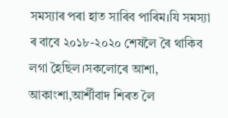সমস্যাৰ পৰা হাত সাৰিব পাৰিম।যি সমস্যা ৰ বাবে ২০১৮-২০২০ শেষলৈ ৰৈ থাকিব লগা হৈছিল।সকলোৰে আশা, আকাংশা,আৰ্শীবাদ শিৰত লৈ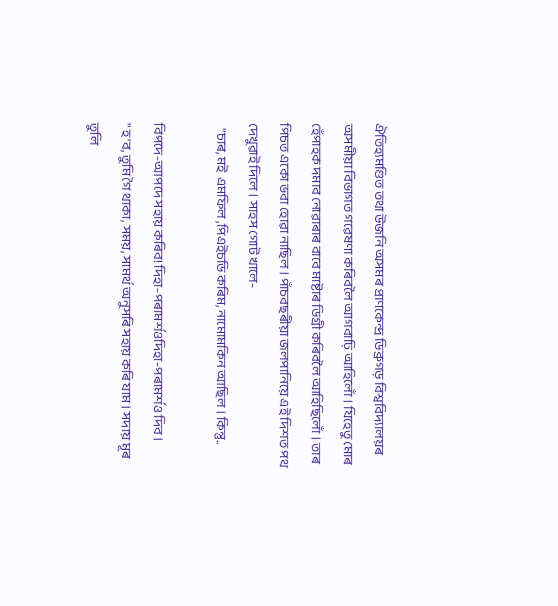ঐতিহ্যমণ্ডিত তথা উজনি অসমৰ প্ৰাণকেন্দ্ৰ ডিব্ৰুগড় বিশ্ববিদ্যালয়ৰ অসমীয়া বিভাগত গৱেষণা কৰিবলৈ আগবাঢ়ি আহিলোঁ। যিহেতু মোৰ হেঁপাহক দমাব নোৱাৰাৰ বাবে মাষ্টাৰ ডিগ্ৰী কৰিবলৈ আহিছিলোঁ। তাৰ পিচত একো ভবা হোৱা নাছিল। পাঁচবছৰীয়া জলপানিয়ে এই দিশত পথ দেখুৱাই দিলে। সাহস গোট খালে-
  "চাৰ, মই  এমফিল ,পিএইচডি কৰিম, নামোমকিন আছিল । কিন্তু..

বিপদে-আপদে সহায় কৰিব! দিহা-পৰামৰ্শওদিহা-পৰামৰ্শও দিব।
" হ'ব, তুমি গৈ থাকা, সময়, সামৰ্থ অনুসৰি সহায় কৰি যাম। সদায় মূৰ তুলি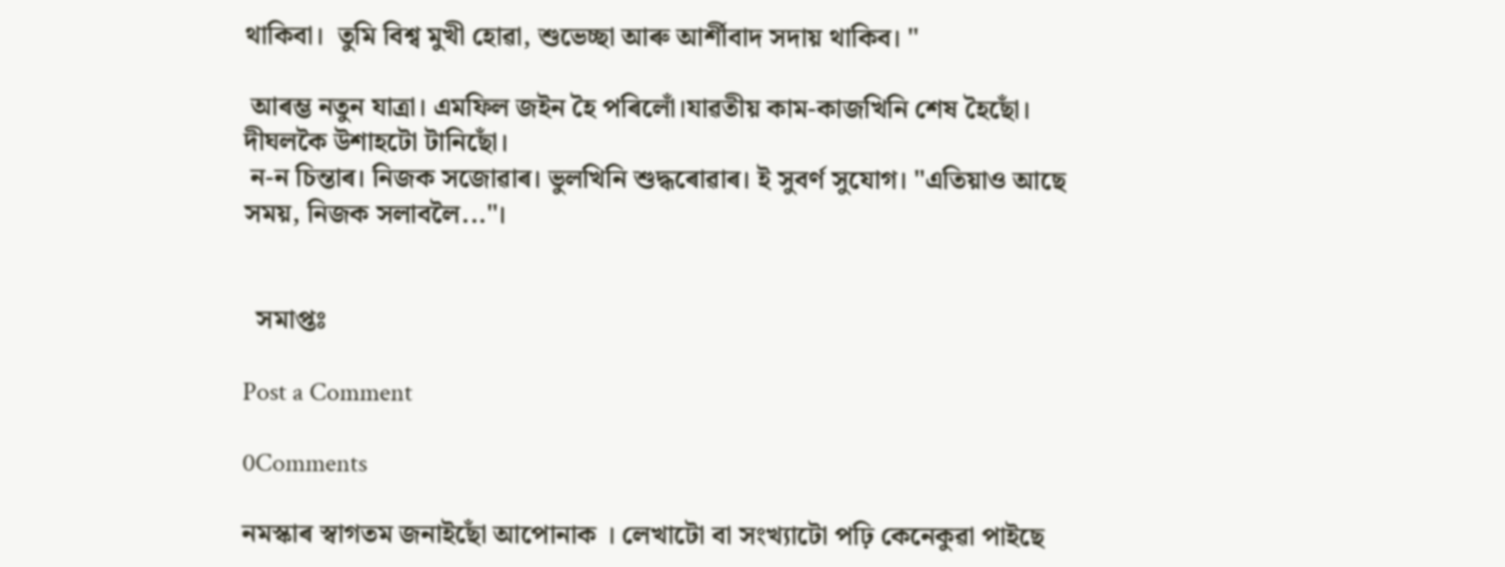থাকিবা।  তুমি বিশ্ব মুখী হোৱা, শুভেচ্ছা আৰু আৰ্শীবাদ সদায় থাকিব। "

 আৰম্ভ নতুন যাত্ৰা। এমফিল জইন হৈ পৰিলোঁ।যাৱতীয় কাম-কাজখিনি শেষ হৈছোঁ। দীঘলকৈ উশাহটো টানিছোঁ।
 ন-ন চিন্তাৰ। নিজক সজোৱাৰ। ভুলখিনি শুদ্ধৰোৱাৰ। ই সুবৰ্ণ সুযোগ। "এতিয়াও আছে সময়, নিজক সলাবলৈ..."।


  সমাপ্তঃ

Post a Comment

0Comments

নমস্কাৰ স্বাগতম জনাইছোঁ আপোনাক । লেখাটো বা সংখ্যাটো পঢ়ি কেনেকুৱা পাইছে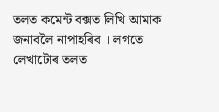তলত কমেন্ট বক্সত লিখি আমাক জনাবলৈ নাপাহৰিব । লগতে লেখাটোৰ তলত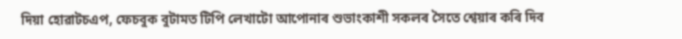দিয়া হোৱাটচএপ, ফেচবুক বুটামত টিপি লেখাটো আপোনাৰ শুভাংকাশী সকলৰ সৈতে শ্বেয়াৰ কৰি দিব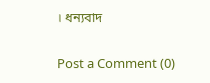। ধন্যবাদ

Post a Comment (0)